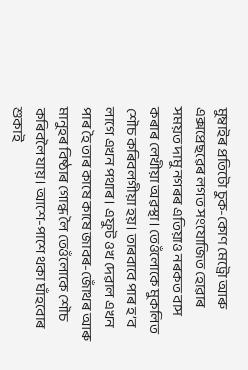মুম্বাইৰ প্ৰতিটো চুক-কোণ মেট্ৰো আৰু এক্সপ্ৰেছৱেৰ লগত সংযোজিত হোৱাৰ সময়ত দামু নগৰৰ এতিয়াও নৰকত বাস কৰাৰ লেখীয়া অৱস্থা। তেওঁলোকে মুকলিত শৌচ কৰিবলগীয়া হয়। তাৰবাবে পাৰ হ’ব লাগে এখন পথাৰ। এফুট ওখ দেৱাল এখন পাৰ হৈ তাৰ কাষে কাষে জাবৰ-জোঁথৰ আৰু মানুহৰ বিষ্ঠাৰ গোন্ধ লৈ তেওঁলোকে শৌচ কৰিবলৈ যায়। আশে-পাশে থকা ঘাঁহবোৰ শুকাই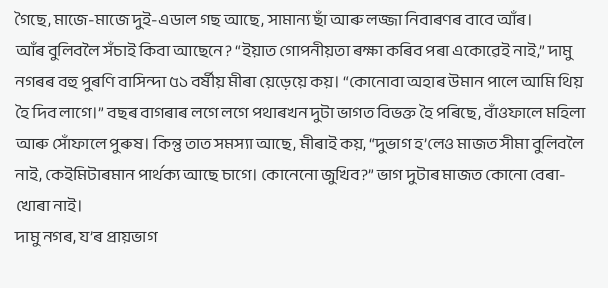গৈছে, মাজে-মাজে দুই-এডাল গছ আছে, সামান্য ছাঁ আৰু লজ্জা নিবাৰণৰ বাবে আঁৰ।
আঁৰ বুলিবলৈ সঁচাই কিবা আছেনে? “ইয়াত গোপনীয়তা ৰক্ষা কৰিব পৰা একোৱেই নাই,” দামু নগৰৰ বহু পুৰণি বাসিন্দা ৫১ বৰ্ষীয় মীৰা য়েড়েয়ে কয়। “কোনোবা অহাৰ উমান পালে আমি থিয় হৈ দিব লাগে।” বছৰ বাগৰাৰ লগে লগে পথাৰখন দুটা ভাগত বিভক্ত হৈ পৰিছে, বাঁওফালে মহিলা আৰু সোঁফালে পুৰুষ। কিন্তু তাত সমস্যা আছে, মীৰাই কয়, “দুভাগ হ’লেও মাজত সীমা বুলিবলৈ নাই, কেইমিটাৰমান পাৰ্থক্য আছে চাগে। কোনেনো জুখিব?” ভাগ দুটাৰ মাজত কোনো বেৰা-খোৰা নাই।
দামু নগৰ, য’ৰ প্ৰায়ভাগ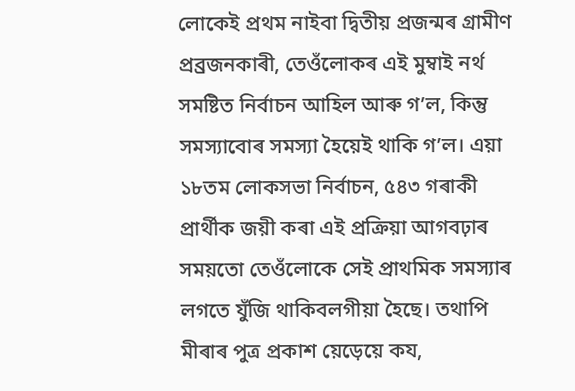লোকেই প্ৰথম নাইবা দ্বিতীয় প্ৰজন্মৰ গ্ৰামীণ প্ৰব্ৰজনকাৰী, তেওঁলোকৰ এই মুম্বাই নৰ্থ সমষ্টিত নিৰ্বাচন আহিল আৰু গ’ল, কিন্তু সমস্যাবোৰ সমস্যা হৈয়েই থাকি গ’ল। এয়া ১৮তম লোকসভা নিৰ্বাচন, ৫৪৩ গৰাকী প্ৰাৰ্থীক জয়ী কৰা এই প্ৰক্ৰিয়া আগবঢ়াৰ সময়তো তেওঁলোকে সেই প্ৰাথমিক সমস্যাৰ লগতে যুঁজি থাকিবলগীয়া হৈছে। তথাপি মীৰাৰ পুত্ৰ প্ৰকাশ য়েড়েয়ে কয,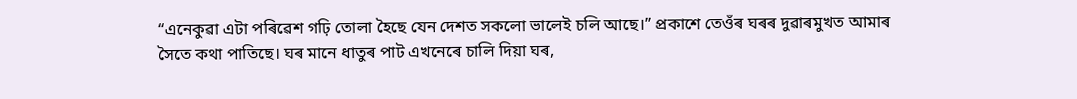“এনেকুৱা এটা পৰিৱেশ গঢ়ি তোলা হৈছে যেন দেশত সকলো ভালেই চলি আছে।” প্ৰকাশে তেওঁৰ ঘৰৰ দুৱাৰমুখত আমাৰ সৈতে কথা পাতিছে। ঘৰ মানে ধাতুৰ পাট এখনেৰে চালি দিয়া ঘৰ,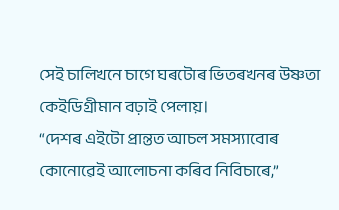সেই চালিখনে চাগে ঘৰটোৰ ভিতৰখনৰ উষ্ণতা কেইডিগ্ৰীমান বঢ়াই পেলায়।
“দেশৰ এইটো প্ৰান্তত আচল সমস্যাবোৰ কোনোৱেই আলোচনা কৰিব নিবিচাৰে,”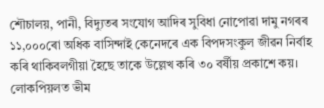শৌচালয়, পানী, বিদ্যুতৰ সংযোগ আদিৰ সুবিধা নোপোৱা দামু নগৰৰ ১১,০০০ৰো অধিক বাসিন্দাই কেনেদৰে এক বিপদসংকুল জীৱন নিৰ্বাহ কৰি থাকিবলগীয়া হৈছে তাকে উল্লেখ কৰি ৩০ বৰ্ষীয় প্ৰকাশে কয়। লোকপিয়লত ভীম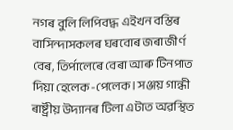নগৰ বুলি লিপিবদ্ধ এইখন বস্তিৰ বাসিন্দাসকলৰ ঘৰবোৰ জৰাজীৰ্ণ বেৰ, তিৰ্পালেৰে বেৰা আৰু টিনপাত দিয়া হেলেক-পেলেক। সঞ্জয় গান্ধী ৰাষ্ট্ৰীয় উদ্যানৰ টিলা এটাত অৱস্থিত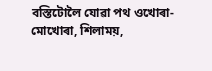বস্তিটোলৈ যোৱা পথ ওখোৰা-মোখোৰা, শিলাময়,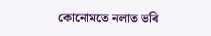কোনোমতে নলাত ভৰি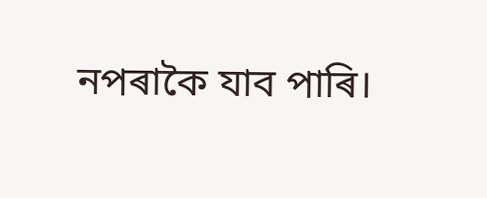নপৰাকৈ যাব পাৰি।